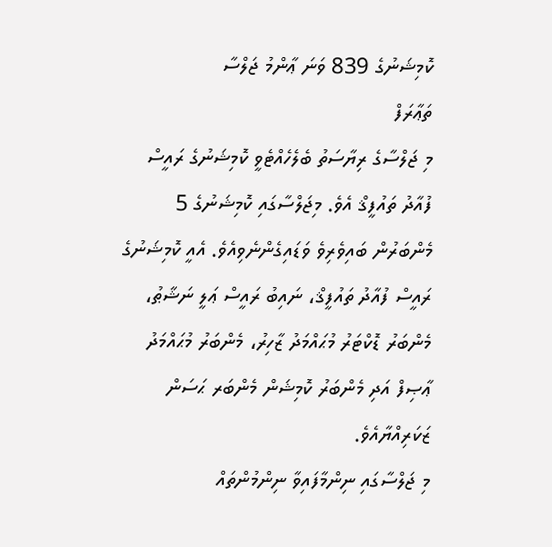ކޮމިޝަނުގެ 839 ވަނަ ޢާންމު ޖަލްސާ
ތަޢާރަފް
މި ޖަލްސާގެ ރިޔާސަތު ބެލެހެއްޓެވީ ކޮމިޝަނުގެ ރައީސް ފުއާދު ތައުފީޤް އެވެ. މިޖަލްސާގައި ކޮމިޝަނުގެ 5 މެންބަރުން ބައިވެރިވެ ވަޑައިގެންނެވިއެވެ. އެއީ ކޮމިޝަނުގެ ރައީސް ފުއާދު ތައުފީޤް، ނައިބު ރައީސް ޢަލީ ނަޝާޠު، މެންބަރު ޑޮކްޓަރު މުޙައްމަދު ޒާހިރު، މެންބަރު މުޙައްމަދު ޢާޞިފް އަދި މެންބަރު ކޮމިޝަން މެންބަރ ޙަސަން ޒަކަރިއްޔާއެވެ.
މި ޖަލްސާގައި ނިންމާފައިވާ ނިންމުންތައް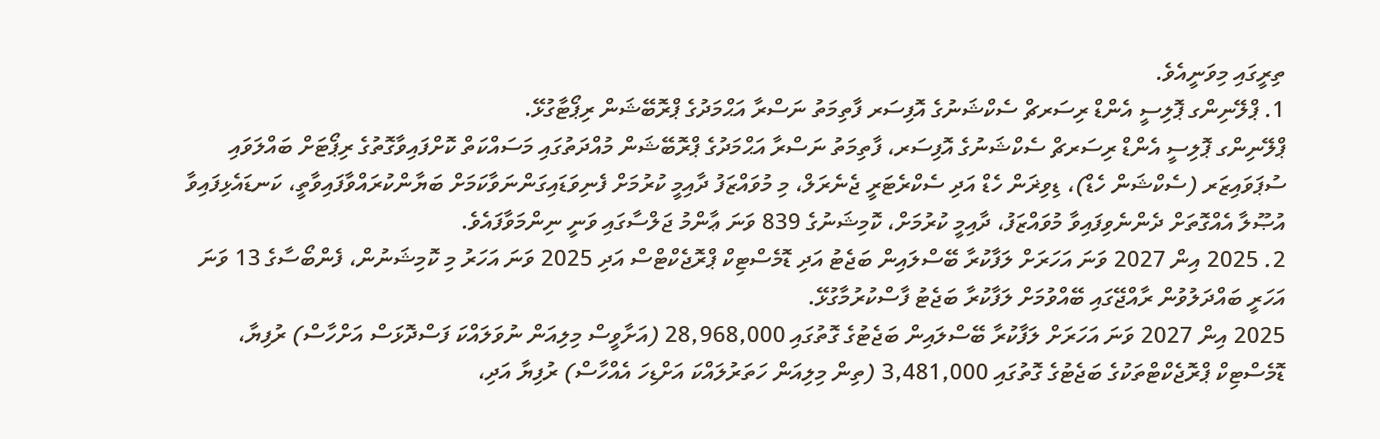ތިރީގައި މިވަނީއެވެ.
1. ޕްލޭނިންގ ޕޮލިސީ އެންޑް ރިސަރޗް ސެކްޝަނުގެ އޮފިސަރ ފާތިމަތު ނަސްރާ އަޙްމަދުގެ ޕްރޮބޭޝަން ރިޕޯޓާގުޅޭ.
ޕްލޭނިންގ ޕޮލިސީ އެންޑް ރިސަރޗް ސެކްޝަނުގެ އޮފިސަރ، ފާތިމަތު ނަސްރާ އަޙްމަދުގެ ޕްރޮބޭޝަން މުއްދަތުގައި މަސައްކަތް ކޮށްފައިވާގޮތުގެ ރިޕޯޓަށް ބައްލަވައި ސުޕަވައިޒަރ (ސެކްޝަން ހެޑް)، ޑިވިޜަން ހެޑް އަދި ސެކްރެޓަރީ ޖެނެރަލް، މި މުވައްޒަފު ދާއިމީ ކުރުމަށް ފެނިވަޑައިގަންނަވާކަމަށް ބަޔާންކުރައްވާފައިވާތީ، ކަނޑައެޅިފައިވާ އުޞޫލާ އެއްގޮތަށް ދެންނެވިފައިވާ މުވައްޒަފު، ދާއިމީ ކުރުމަށް، ކޮމިޝަނުގެ 839 ވަނަ ޢާންމު ޖަލްސާގައި ވަނީ ނިންމަވާފައެވެ.
2. 2025 އިން 2027 ވަނަ އަހަރަށް ލަފާކުރާ ބޭސްލައިން ބަޖެޓު އަދި ޑޮމެސްޓިކް ޕްރޮޖެކްޓްސް އަދި 2025 ވަނަ އަހަރު މި ކޮމިޝަނުން، ފެންބޯސާގެ 13 ވަނަ އަހަރީ ބައްދަލުވުން ރާއްޖޭގައި ބޭއްވުމަށް ލަފާކުރާ ބަޖެޓު ފާސްކުރުމާގުޅޭ.
2025 އިން 2027 ވަނަ އަހަރަށް ލަފާކުރާ ބޭސްލައިން ބަޖެޓުގެ ގޮތުގައި 28,968,000 (އަށާވީސް މިލިއަން ނުވަލައްކަ ފަސްދޮޅަސް އަށްހާސް) ރުފިޔާ، ޑޮމެސްޓިކް ޕްރޮޖެކްޓްތަކުގެ ބަޖެޓުގެ ގޮތުގައި 3,481,000 (ތިން މިލިއަން ހަތަރުލައްކަ އަށްޑިހަ އެއްހާސް) ރުފިޔާ އަދި،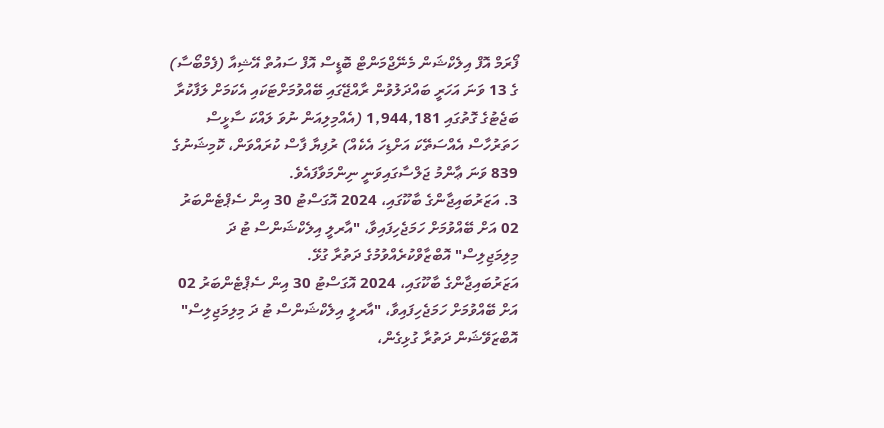ފޯރަމް އޮފް އިލެކްޝަން މެނޭޖްމަންޓް ބޮޑީސް އޮފް ސައުތް އޭޝިއާ (ފެމްބޯސާ) ގެ 13 ވަނަ އަހަރީ ބައްދަލުވުން ރާއްޖޭގައި ބޭއްވުމަށްޓަކައި އެކަމަށް ލަފާކުރާ ބަޖެޓުގެ ގޮތުގައި 1,944,181 (އެއްމިލިއަން ނުވަ ލައްކަ ސާޅީސް ހަތަރުހާސް އެއްސަތޭކަ އަށްޑިހަ އެކެއް) ރުފިޔާ ފާސް ކުރައްވަން، ކޮމިޝަނުގެ 839 ވަނަ ޢާންމު ޖަލްސާގައިވަނީ ނިންމަވާފައެވެ.
3. އަޒަރުބައިޖާންގެ ބާކޫގައި، 2024 އޮގަސްޓު 30 އިން ސެޕްޓެންބަރު 02 އަށް ބޭއްވުމަށް ހަމަޖެހިފައިވާ، "އާރލީ އިލެކްޝަންސް ޓު ދަ މިލިމަޖިލިސް" އޮބްޒާވްކުރެއްވުމުގެ ދަތުރާ ގުޅޭ.
އަޒަރުބައިޖާންގެ ބާކޫގައި، 2024 އޮގަސްޓު 30 އިން ސެޕްޓެންބަރު 02 އަށް ބޭއްވުމަށް ހަމަޖެހިފައިވާ، "އާރލީ އިލެކްޝަންސް ޓު ދަ މިލިމަޖިލިސް" އޮބްޒަވޭޝަން ދަތުރާ ގުޅިގެން،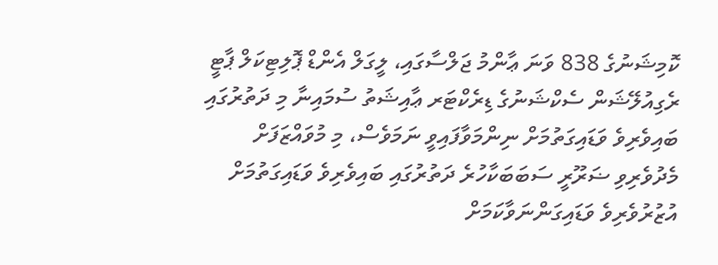ކޮމިޝަނުގެ 838 ވަނަ ޢާންމު ޖަލްސާގައި، ލީގަލް އެންޑް ޕޮލިޓިކަލް ޕާޓީ ރެގިއުލޭޝަން ސެކްޝަނުގެ ޑިރެކްޓަރ ޢާއިޝަތު ސުމައިނާ މި ދަތުރުގައި ބައިވެރިވެ ވަޑައިގަތުމަށް ނިންމަވާފައިވީ ނަމަވެސް، މި މުވައްޒަފަށް މެދުވެރިވި ޟަރޫރީ ސަބަބަކާހުރެ ދަތުރުގައި ބައިވެރިވެ ވަޑައިގަތުމަށް އުޒުރުވެރިވެ ވަޑައިގަންނަވާކަމަށް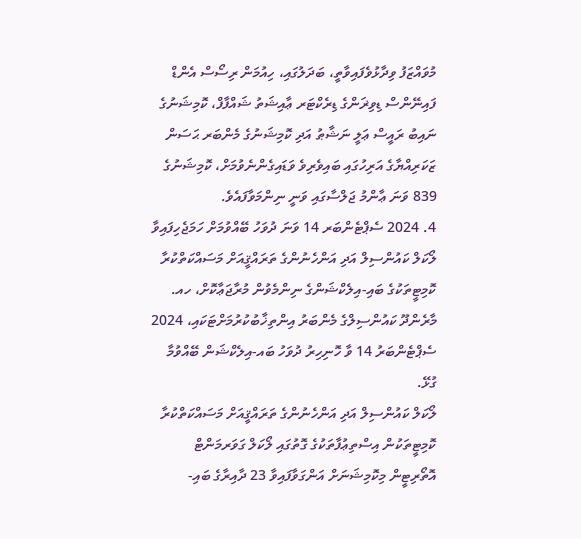މުވައްޒަފު ވިދާޅުވެފައިވާތީ، ބަދަލުގައި، ހިއުމަން ރިސޯސް އެންޑް ފައިނޭންސް ޑިވިޜަންގެ ޑިރެކްޓަރ ޢާއިޝަތު ޝައްފާފް، ކޮމިޝަނުގެ ނައިބު ރައީސް ޢަލީ ނަޝާޠު އަދި ކޮމިޝަނުގެ މެންބަރ ޙަސަން ޒަކަރިއްޔާގެ އަރިހުގައި ބައިވެރިވެ ވަޑައިގެންނެވުމަށް، ކޮމިޝަނުގެ 839 ވަނަ ޢާންމު ޖަލްސާގައި ވަނީ ނިންމަވާފައެވެ.
4. 2024 ސެޕްޓެންބަރ 14 ވަނަ ދުވަހު ބޭއްވުމަށް ހަމަޖެހިފައިވާ ލޯކަލް ކައުންސިލް އަދި އަންހެނުންގެ ތަރައްޤީއަށް މަސައްކަތްކުރާ ކޮމިޓީތަކުގެ ބައި-އިލެކްޝަންގެ ނިންމެވުން މުރާޖަޢާކޮށް، ހއ. މާރެންދޫ ކައުންސިލްގެ މެންބަރު އިންތިޚާބުކުރުމަށްޓަކައި، 2024 ސެޕްޓެންބަރު 14 ވާ ހޮނިހިރު ދުވަހު ބައ-އިލެކްޝަން ބޭއްވުމާ ގުޅޭ.
ލޯކަލް ކައުންސިލް އަދި އަންހެނުންގެ ތަރައްޤީއަށް މަސައްކަތްކުރާ ކޮމިޓީތަކުން އިސްތިޢުފާތަކުގެ ގޮތުގައި ލޯކަލް ގަވަރމަންޓް އޮތޯރިޓީން މިކޮމިޝަނަށް އަންގަވާފައިވާ 23 ދާއިރާގެ ބައި-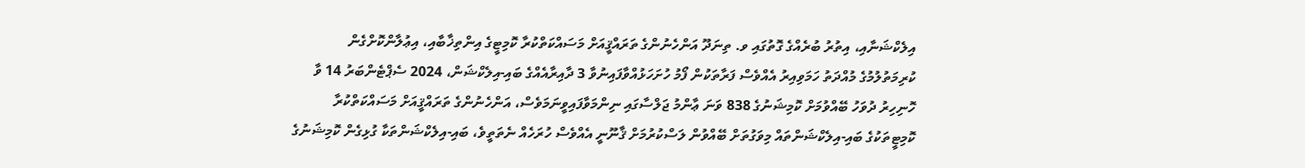އިލެކްޝަނާއި، އިތުރު ބުރެއްގެ ގޮތުގައި ވ. ތިނަދޫ އަންހެނުންގެ ތަރައްޤީއަށް މަސައްކަތްކުރާ ކޮމިޓީގެ އިންތިޚާބާއި، އިޢުލާންކޮށްގެން ކުރިމަތުލުމުގެ މުއްދަތު ހަމަވިއިރު އެއްވެސް ފަރާތަކުން ފޯމު ހުށަހަޅުއްވާފައިނުވާ 3 ދާއިރާއެއްގެ ބައި-އިލެކްޝަން، 2024 ސެޕްޓެންބަރު 14 ވާ ހޮނިހިރު ދުވަހު ބޭއްވުމަށް ކޮމިޝަނުގެ 838 ވަނަ ޢާންމު ޖަލްސާގައި ނިންމަވާފައިވީނަމަވެސް، އަންހެނުންގެ ތަރައްޤީއަށް މަސައްކަތްކުރާ ކޮމިޓީތަކުގެ ބައި-އިލެކްޝަންތައް މިވަގުތަށް ބޭއްވުން ލަސްކުރުމަށް ޤާނޫނީ އެއްވެސް ހުރަހެއް ނެތަތީވެ، ބައި-އިލެކްޝަންތަކާ ގުޅިގެން ކޮމިޝަނުގެ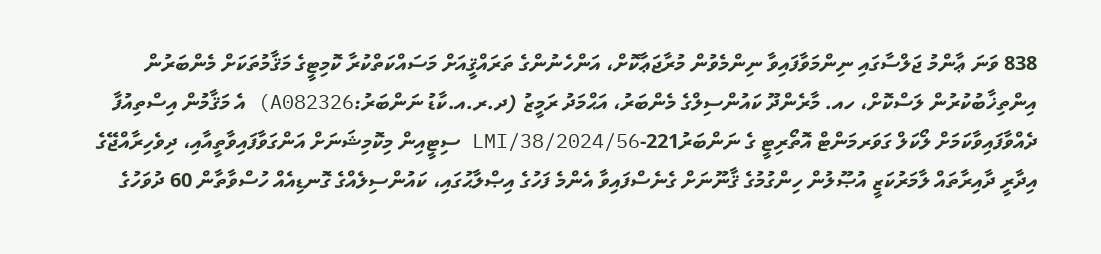838 ވަނަ ޢާންމު ޖަލްސާގައި ނިންމަވާފައިވާ ނިންމެވުން މުރާޖަޢާކޮށް، އަންހެނުންގެ ތަރައްޤީއަށް މަސައްކަތްކުރާ ކޮމިޓީގެ މަޤާމުތަކަށް މެންބަރުން އިންތިޚާބުކުރުން ލަސްކޮށް، ހއ. މާރެންދޫ ކައުންސިލްގެ މެންބަރު، އަޙްމަދު ރަމީޒު (ދ.ރ.އ.ކާޑު ނަންބަރު:A082326) އެ މަޤާމުން އިސްތިއުފާ ދެއްވާފައިވާކަމަށް ލޯކަލް ގަވަރމަންޓް އޮތޯރިޓީ ގެ ނަންބަރު221-LMI/38/2024/56 ސިޓީއިން މިކޮމިޝަނަށް އަންގަވާފައިވާތީއާއި، ދިވެހިރާއްޖޭގެ އިދާރީ ދާއިރާތައް ލާމަރުކަޒީ އުޞޫލުން ހިންގުމުގެ ޤާނޫނަށް ގެނެސްފައިވާ އެންމެ ފަހުގެ އިޞްލާޙުގައި، ކައުންސިލެއްގެ ގޮނޑިއެއް ހުސްވާތާން 60 ދުވަހުގެ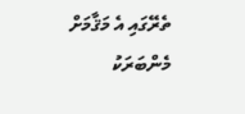ތެރޭގައި އެ މަޤާމަށް މެންބަރަކު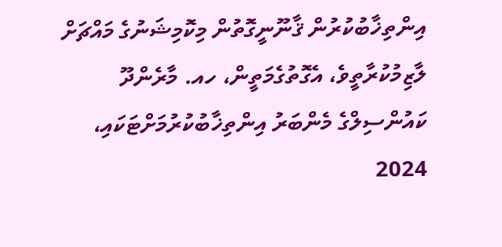އިންތިޚާބުކުރުން ޤާނޫނީގޮތުން މިކޮމިޝަނުގެ މައްޗަށް ލާޒިމުކުރާތީވެ، އެގޮތުގެމަތީން، ހއ. މާރެންދޫ ކައުންސިލްގެ މެންބަރު އިންތިޚާބުކުރުމަށްޓަކައި، 2024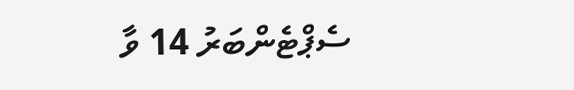ސެޕްޓެންބަރު 14 ވާ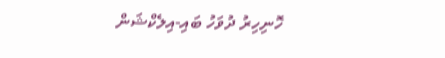ހޮނިހިރު ދުވަހު ބައި-އިލެކްޝަން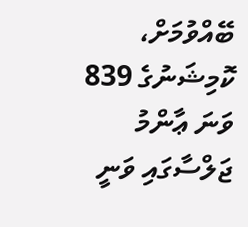ބޭއްވުމަށް، ކޮމިޝަނުގެ 839 ވަނަ ޢާންމު ޖަލްސާގައި ވަނީ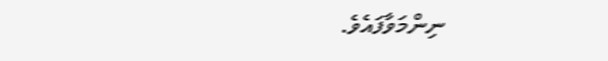ނިންމަވާފައެވެ.